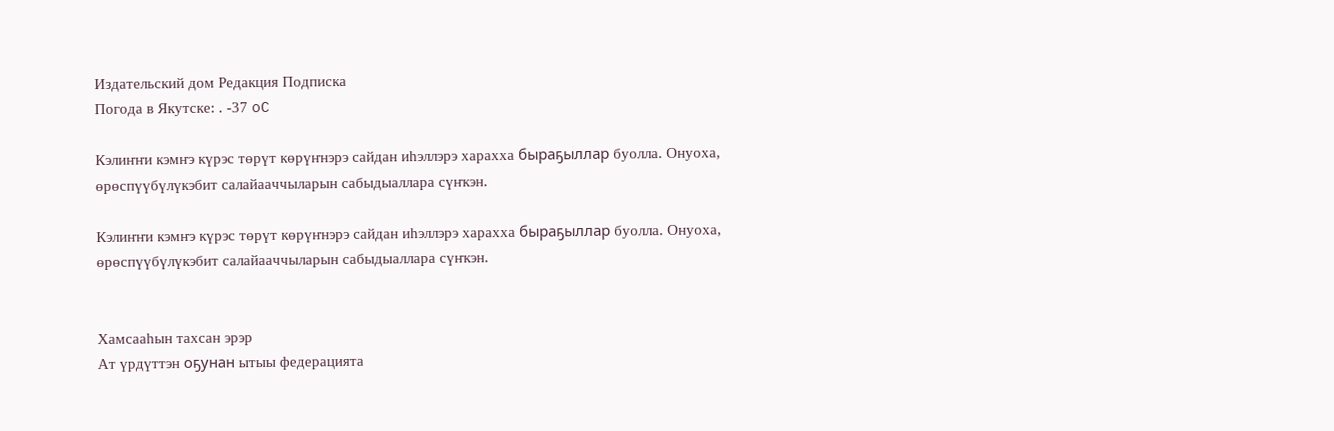Издательский дом Редакция Подписка
Погода в Якутске: . -37 oC

Кэлиҥҥи кэмҥэ күрэс төрүт көрүҥнэрэ сайдан иһэллэрэ харахха быраҕыллар буолла. Онуоха, өрөспүүбүлүкэбит салайааччыларын сабыдыаллара сүҥкэн.

Кэлиҥҥи кэмҥэ күрэс төрүт көрүҥнэрэ сайдан иһэллэрэ харахха быраҕыллар буолла. Онуоха, өрөспүүбүлүкэбит салайааччыларын сабыдыаллара сүҥкэн.


Хамсааһын тахсан эрэр
Ат үрдүттэн оҕунан ытыы федерацията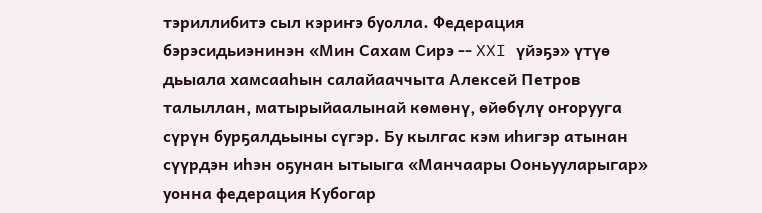тэриллибитэ сыл кэриҥэ буолла. Федерация бэрэсидьиэнинэн «Мин Сахам Сирэ -- XXI үйэҕэ» үтүө дьыала хамсааһын салайааччыта Алексей Петров талыллан, матырыйаалынай көмөнү, өйөбүлү оҥорууга сүрүн бурҕалдьыны сүгэр. Бу кылгас кэм иһигэр атынан сүүрдэн иһэн оҕунан ытыыга «Манчаары Ооньууларыгар» уонна федерация Кубогар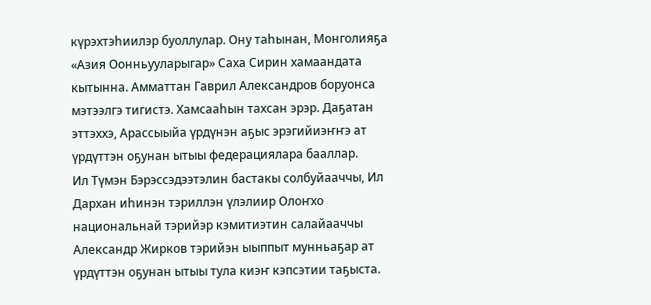күрэхтэһиилэр буоллулар. Ону таһынан, Монголияҕа «Азия Оонньууларыгар» Саха Сирин хамаандата кытынна. Амматтан Гаврил Александров боруонса мэтээлгэ тигистэ. Хамсааһын тахсан эрэр. Даҕатан эттэххэ, Арассыыйа үрдүнэн аҕыс эрэгийиэҥҥэ ат үрдүттэн оҕунан ытыы федерациялара бааллар.
Ил Түмэн Бэрэссэдээтэлин бастакы солбуйааччы, Ил Дархан иһинэн тэриллэн үлэлиир Олоҥхо национальнай тэрийэр кэмитиэтин салайааччы Александр Жирков тэрийэн ыыппыт мунньаҕар ат үрдүттэн оҕунан ытыы тула киэҥ кэпсэтии таҕыста.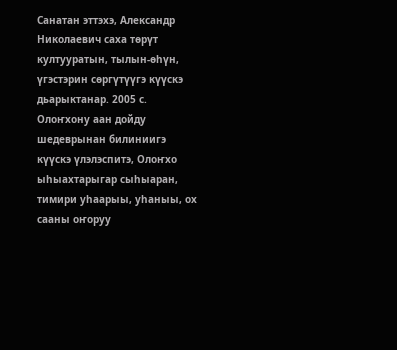Санатан эттэхэ, Александр Николаевич саха төрүт култууратын, тылын-өһүн, үгэстэрин сөргүтүүгэ күүскэ дьарыктанар. 2005 с. Олоҥхону аан дойду шедеврынан билиниигэ күүскэ үлэлэспитэ, Олоҥхо ыһыахтарыгар сыһыаран, тимири уһаарыы, уһаныы, ох сааны оҥоруу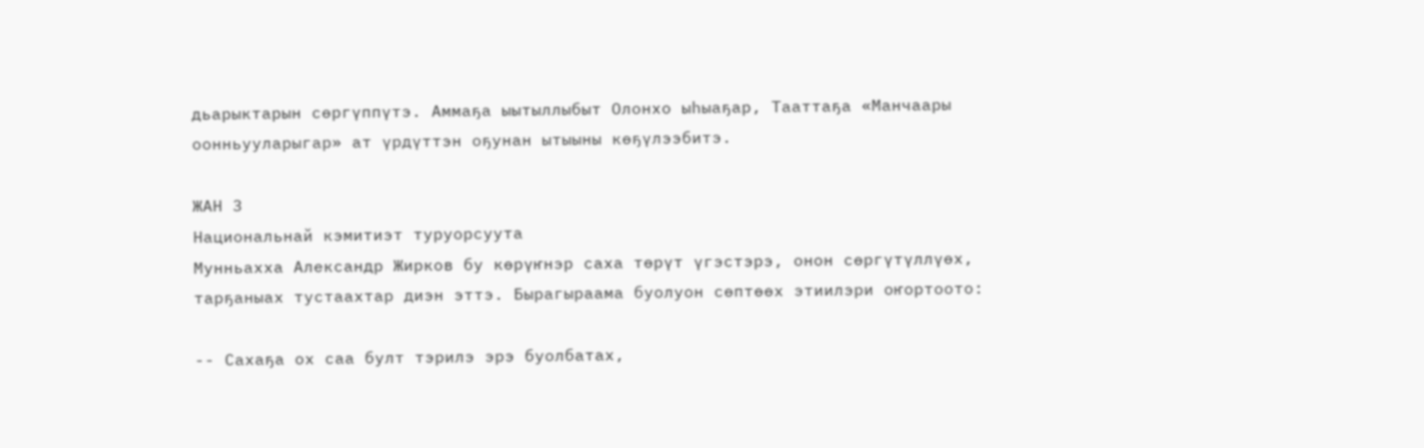дьарыктарын сөргүппүтэ. Аммаҕа ыытыллыбыт Олонхо ыһыаҕар, Тааттаҕа «Манчаары оонньууларыгар» ат үрдүттэн оҕунан ытыыны көҕүлээбитэ.

ЖАН 3
Национальнай кэмитиэт туруорсуута
Мунньахха Александр Жирков бу көрүҥнэр саха төрүт үгэстэрэ, онон сөргүтүллүөх, тарҕаныах тустаахтар диэн эттэ. Бырагыраама буолуон сөптөөх этиилэри оҥортоото:

-- Сахаҕа ох саа булт тэрилэ эрэ буолбатах,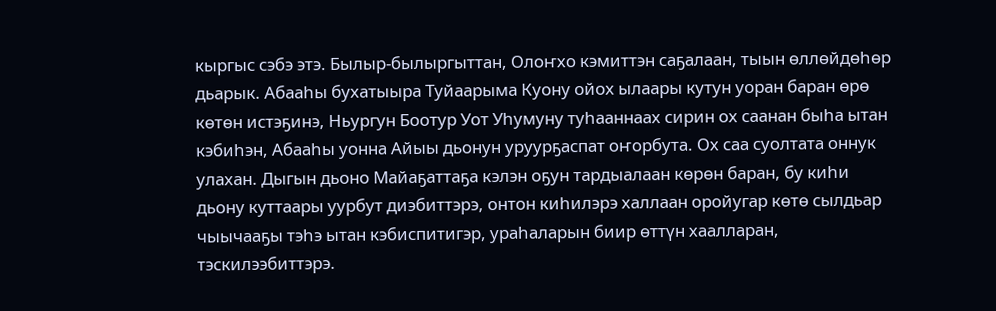кыргыс сэбэ этэ. Былыр-былыргыттан, Олоҥхо кэмиттэн саҕалаан, тыын өллөйдөһөр дьарык. Абааһы бухатыыра Туйаарыма Куону ойох ылаары кутун уоран баран өрө көтөн истэҕинэ, Ньургун Боотур Уот Уһумуну туһааннаах сирин ох саанан быһа ытан кэбиһэн, Абааһы уонна Айыы дьонун уруурҕаспат оҥорбута. Ох саа суолтата оннук улахан. Дыгын дьоно Майаҕаттаҕа кэлэн оҕун тардыалаан көрөн баран, бу киһи дьону куттаары уурбут диэбиттэрэ, онтон киһилэрэ халлаан оройугар көтө сылдьар чыычааҕы тэһэ ытан кэбиспитигэр, ураһаларын биир өттүн хаалларан, тэскилээбиттэрэ.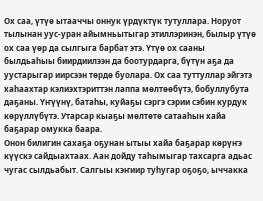Ох саа, үтүө ытааччы оннук үрдүктүк тутуллара. Норуот тылынан уус-уран айымньытыгар этиллэринэн, былыр үтүө ох саа үөр да сылгыга барбат этэ. Үтүө ох сааны былдьаһыы биирдиилээн да боотурдарга, бүтүн аҕа да уустарыгар иирсээн төрдө буолара. Ох саа туттуллар эйгэтэ хаһаахтар кэлиэхтэриттэн лаппа мөлтөөбүтэ, бобуллубута даҕаны. Үҥүүнү, батаһы, куйаҕы сэргэ сэрии сэбин курдук көрүллүбүтэ. Утарсар кыаҕы мөлтөтө сатааһын хайа баҕарар омукка баара.
Онон билигин сахаҕа оҕунан ытыы хайа баҕарар көрүҥэ күүскэ сайдыахтаах. Аан дойду таһымыгар тахсарга адьас чугас сылдьабыт. Салгыы кэҥиир туһугар оҕоҕо, ыччакка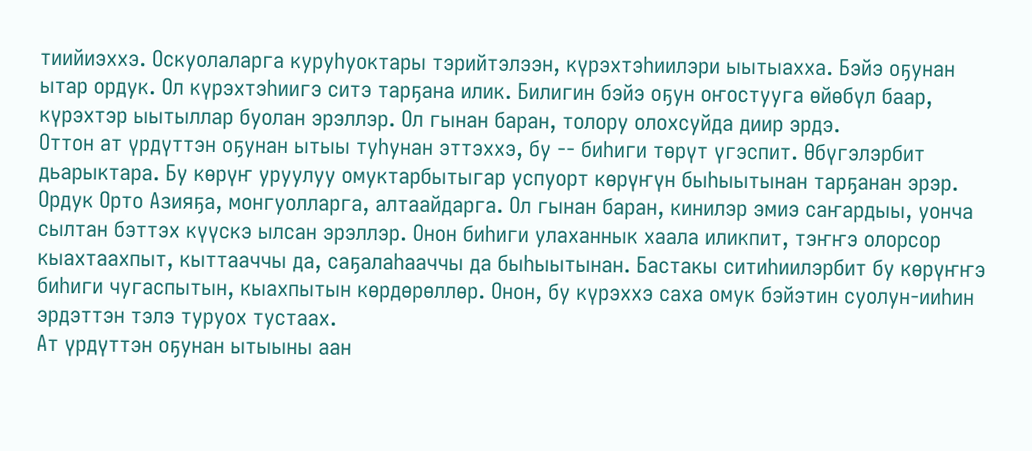тиийиэххэ. Оскуолаларга куруһуоктары тэрийтэлээн, күрэхтэһиилэри ыытыахха. Бэйэ оҕунан ытар ордук. Ол күрэхтэһиигэ ситэ тарҕана илик. Билигин бэйэ оҕун оҥостууга өйөбүл баар, күрэхтэр ыытыллар буолан эрэллэр. Ол гынан баран, толору олохсуйда диир эрдэ.
Оттон ат үрдүттэн оҕунан ытыы туһунан эттэххэ, бу -- биһиги төрүт үгэспит. Өбүгэлэрбит дьарыктара. Бу көрүҥ уруулуу омуктарбытыгар успуорт көрүҥүн быһыытынан тарҕанан эрэр. Ордук Орто Азияҕа, монгуолларга, алтаайдарга. Ол гынан баран, кинилэр эмиэ саҥардыы, уонча сылтан бэттэх күүскэ ылсан эрэллэр. Онон биһиги улаханнык хаала иликпит, тэҥҥэ олорсор кыахтаахпыт, кыттааччы да, саҕалаһааччы да быһыытынан. Бастакы ситиһиилэрбит бу көрүҥҥэ биһиги чугаспытын, кыахпытын көрдөрөллөр. Онон, бу күрэххэ саха омук бэйэтин суолун-ииһин эрдэттэн тэлэ туруох тустаах.
Ат үрдүттэн оҕунан ытыыны аан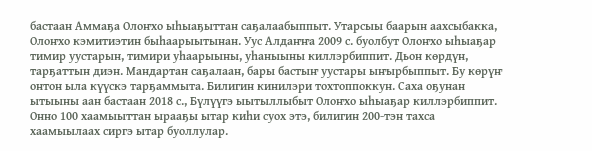бастаан Аммаҕа Олоҥхо ыһыаҕыттан саҕалаабыппыт. Утарсыы баарын аахсыбакка, Олоҥхо кэмитиэтин быһаарыытынан. Уус Алдаҥҥа 2009 с. буолбут Олоҥхо ыһыаҕар тимир уустарын, тимири уһаарыыны, уһаныыны киллэрбиппит. Дьон көрдүн, тарҕаттын диэн. Мандартан саҕалаан, бары бастыҥ уустары ыҥырбыппыт. Бу көрүҥ онтон ыла күүскэ тарҕаммыта. Билигин кинилэри тохтоппоккун. Саха оҕунан ытыыны аан бастаан 2018 с., Бүлүүгэ ыытыллыбыт Олоҥхо ыһыаҕар киллэрбиппит. Онно 100 хаамыыттан ырааҕы ытар киһи суох этэ, билигин 200-тэн тахса хаамыылаах сиргэ ытар буоллулар.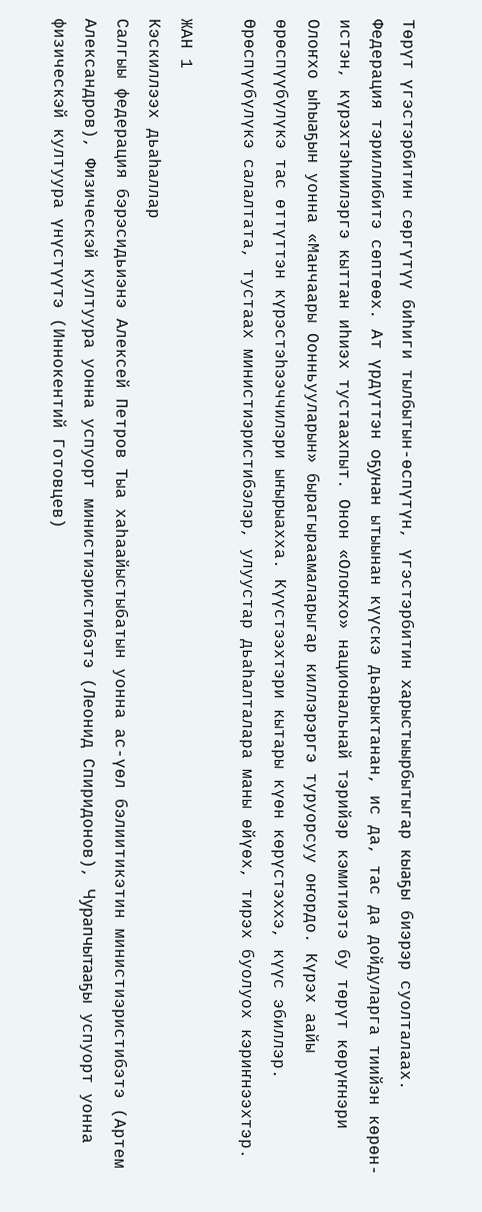Төрүт үгэстэрбитин сөргүтүү биһиги тылбытын-өспүтүн, үгэстэрбитин харыстыырбытыгар кыаҕы биэрэр суолталаах. Федерация тэриллибитэ сөптөөх. Ат үрдүттэн оҕунан ытыынан күүскэ дьарыктанан, ис да, тас да дойдуларга тиийэн көрөн-истэн, күрэхтэһиилэргэ кыттан иһиэх тустаахпыт. Онон «Олоҥхо» национальнай тэрийэр кэмитиэтэ бу төрүт көрүҥнэри Олоҥхо ыһыаҕын уонна «Манчаары Оонньууларын» бырагыраамаларыгар киллэрэргэ туруорсуу оҥордо. Күрэх аайы өрөспүүбүлүкэ тас өттүттэн күрэстэһээччилэри ыҥырыахха. Күүстээхтэри кытары күөн көрүстэххэ, күүс эбиллэр. Өрөспүүбүлүкэ салалтата, тустаах министиэристибэлэр, улуустар дьаһалталара маны өйүөх, тирэх буолуох кэриҥнээхтэр.

ЖАН 1
Кэскиллээх дьаһаллар
Салгыы федерация бэрэсидьиэнэ Алексей Петров Тыа хаһаайыстыбатын уонна ас-үөл бэлиитикэтин министиэристибэтэ (Артем Александров), Физическэй култуура уонна успуорт министиэристибэтэ (Леонид Спиридонов), Чурапчытааҕы успуорт уонна физическэй култуура үнүстүүтэ (Иннокентий Готовцев)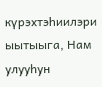күрэхтэһиилэри ыытыыга, Нам улууһун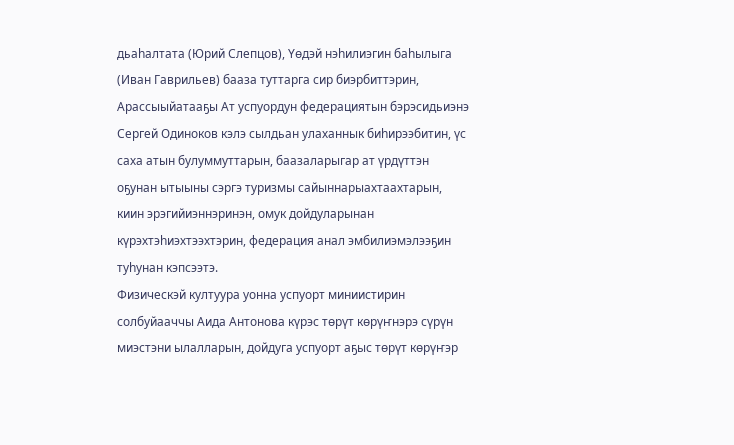дьаһалтата (Юрий Слепцов), Үөдэй нэһилиэгин баһылыга (Иван Гаврильев) бааза туттарга сир биэрбиттэрин, Арассыыйатааҕы Ат успуордун федерациятын бэрэсидьиэнэ Сергей Одиноков кэлэ сылдьан улаханнык биһирээбитин, үс саха атын булуммуттарын, баазаларыгар ат үрдүттэн оҕунан ытыыны сэргэ туризмы сайыннарыахтаахтарын, киин эрэгийиэннэринэн, омук дойдуларынан күрэхтэһиэхтээхтэрин, федерация анал эмбилиэмэлээҕин туһунан кэпсээтэ.
Физическэй култуура уонна успуорт миниистирин солбуйааччы Аида Антонова күрэс төрүт көрүҥнэрэ сүрүн миэстэни ылалларын, дойдуга успуорт аҕыс төрүт көрүҥэр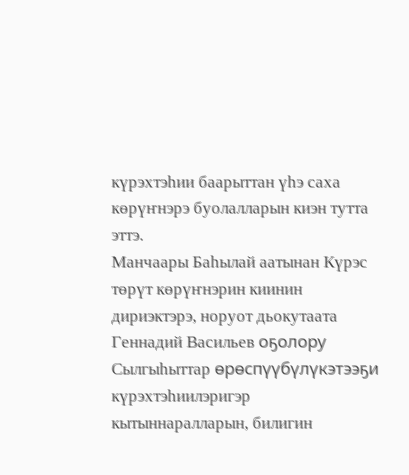күрэхтэһии баарыттан үһэ саха көрүҥнэрэ буолалларын киэн тутта эттэ.
Манчаары Баһылай аатынан Күрэс төрүт көрүҥнэрин киинин дириэктэрэ, норуот дьокутаата Геннадий Васильев оҕолору Сылгыһыттар өрөспүүбүлүкэтээҕи күрэхтэһиилэригэр кытыннаралларын, билигин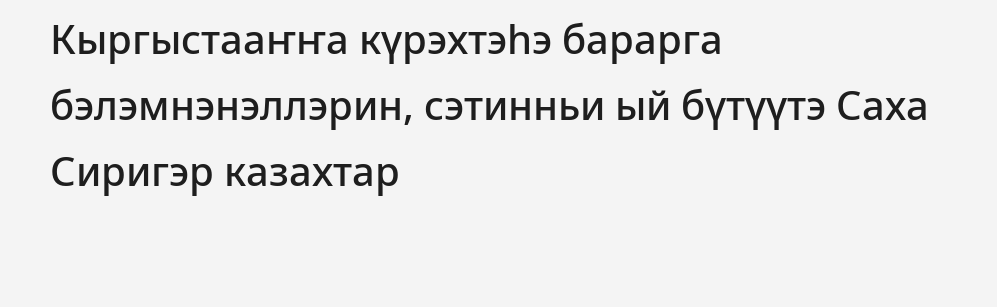Кыргыстааҥҥа күрэхтэһэ барарга бэлэмнэнэллэрин, сэтинньи ый бүтүүтэ Саха Сиригэр казахтар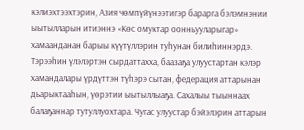кэлиэхтээхтэрин, Азия чөмпүйүнээтигэр барарга бэлэмнэнии ыытылларын итиэннэ «Көс омуктар оонньууларыгар» хамаанданан барыы күүтүллэрин туһунан билиһиннэрдэ.
Тэрээһин үлэлэртэн сырдаттахха, баазаҕа улуустартан кэлэр хамандалары үрдүттэн түһэрэ сытан, федерация аттарынан дьарыктааһын, үөрэтии ыытыллыаҕа. Сахалыы тыыннаах балаҕаннар тутуллуохтара. Чугас улуустар бэйэлэрин аттарын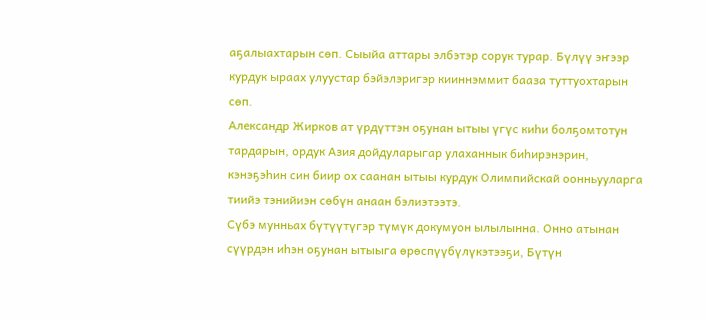аҕалыахтарын сөп. Сыыйа аттары элбэтэр сорук турар. Бүлүү эҥээр курдук ыраах улуустар бэйэлэригэр кииннэммит бааза туттуохтарын сөп.
Александр Жирков ат үрдүттэн оҕунан ытыы үгүс киһи болҕомтотун тардарын, ордук Азия дойдуларыгар улаханнык биһирэнэрин, кэнэҕэһин син биир ох саанан ытыы курдук Олимпийскай оонньууларга тиийэ тэнийиэн сөбүн анаан бэлиэтээтэ.
Сүбэ мунньах бүтүүтүгэр түмүк докумуон ылылынна. Онно атынан сүүрдэн иһэн оҕунан ытыыга өрөспүүбүлүкэтээҕи, Бүтүн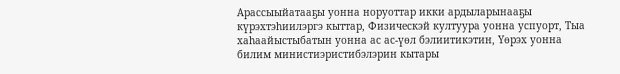Арассыыйатааҕы уонна норуоттар икки ардыларынааҕы күрэхтэһиилэргэ кыттар, Физическэй култуура уонна успуорт, Тыа хаһаайыстыбатын уонна ас ас-үөл бэлиитикэтин, Үөрэх уонна билим министиэристибэлэрин кытары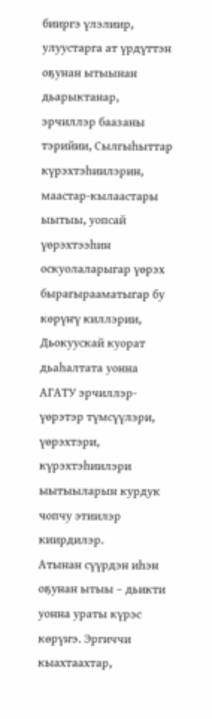бииргэ үлэлиир, улуустарга ат үрдүттэн оҕунан ытыынан дьарыктанар, эрчиллэр баазаны тэрийии, Сылгыһыттар күрэхтэһиилэрин, маастар-кылаастары ыытыы, уопсай үөрэхтээһин оскуолаларыгар үөрэх бырагырааматыгар бу көрүҥү киллэрии, Дьокуускай куорат дьаһалтата уонна АГАТУ эрчиллэр-үөрэтэр түмсүүлэри, үөрэхтэри, күрэхтэһиилэри ыытыыларын курдук чопчу этиилэр киирдилэр.
Атынан сүүрдэн иһэн оҕунан ытыы – дьикти уонна ураты күрэс көрүҥэ. Эргиччи кыахтаахтар,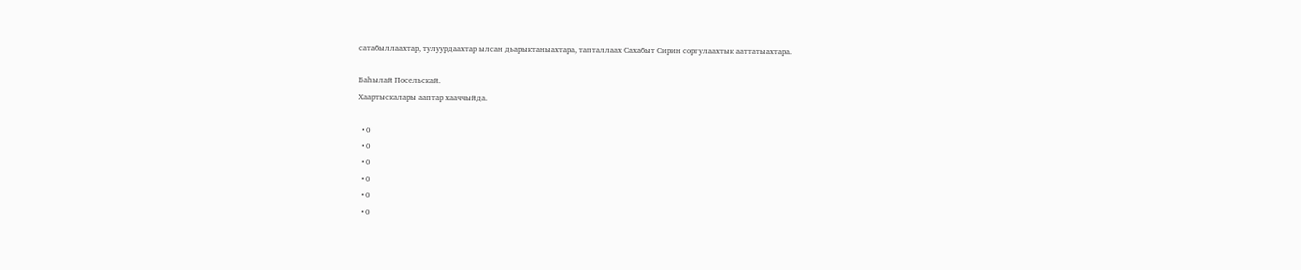сатабыллаахтар, тулуурдаахтар ылсан дьарыктаныахтара, тапталлаах Сахабыт Сирин соргулаахтык ааттатыахтара.

Баһылай Посельскай.
Хаартыскалары ааптар хааччыйда.

  • 0
  • 0
  • 0
  • 0
  • 0
  • 0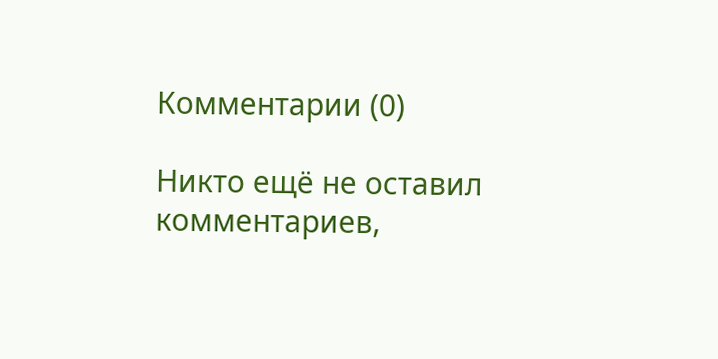Комментарии (0)

Никто ещё не оставил комментариев,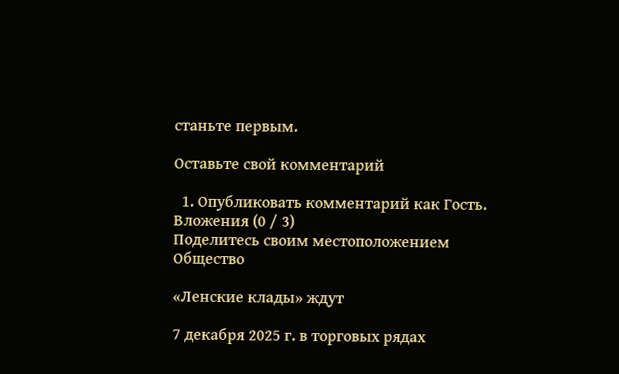станьте первым.

Оставьте свой комментарий

  1. Опубликовать комментарий как Гость.
Вложения (0 / 3)
Поделитесь своим местоположением
Общество

«Ленские клады» ждут

7 декабря 2025 г. в торговых рядах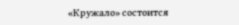«Кружало» состоится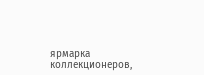ярмарка коллекционеров,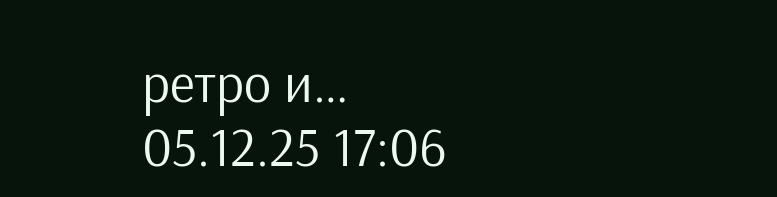ретро и…
05.12.25 17:06